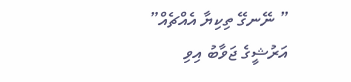” ނޭނގޭ ތިކިޔާ އެއްޗެއް” އަރުޝީގެ ޖަވާބު އިވި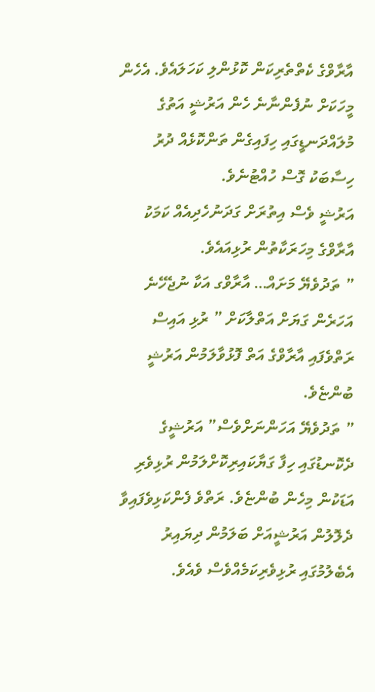އާރާވްގެ ކެތްތެރިކަން ކޮޅުންލި ކަހަލައެވެ. އެހެން މީހަކަށް ނުފެންނާނެ ހެން އަރުޝީ އަތުގެ މުލައްދަނޑީގައި ހިފައިގެން ތަންކޮޅެއް ދުރު ހިސާބަކު ގޮސް ހުއްޓުނެވެ.
އަރުޝީ ވެސް އިތުރަށް ގަދަނުހެދިއެއް ކަމަކު އާރާވްގެ މިހަރަކާތުން ރުޅިއައެވެ.
” ތަދުވެޔޭ މަށައް… އާރާވްގ އަކާ ނުޖެހޭނެ އަހަރެން ގަޔަށް އަތްލާކަށް ” ރުޅި އައިސް ރަތްވެފައި އާރާވްގެ އަތް ފޮޅުވާލަމުން އަރުޝީ ބުންޏެވެ.
” ތަދުވެޔޭ އަހަންނަށްވެސް” އަރުޝީގެ ދެކޮނޑުގައި ހިފާ ގަޔާކައިރިކޮށްލަމުން ރުޅިވެރި އަޑަކުން މިހެން ބުންޏެވެ. ރަތްވެ ފެންކަޅިވެފައިވާ ދެލޮލުން އަރުޝީއަށް ބަލަމުން ދިޔައިރު އެބެލުމުގައި ރުޅިވެރިކަމެއްވެސް ވެއެވެ.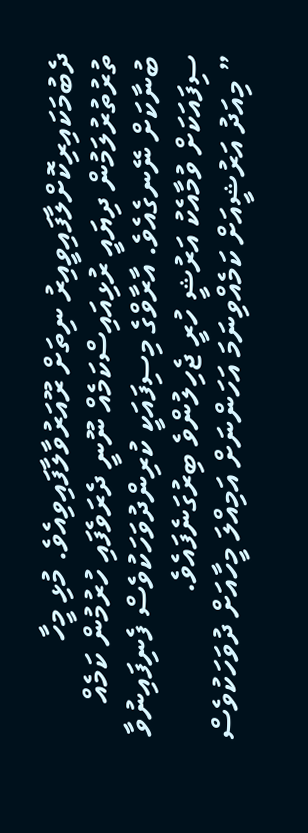ދެބުމަކައިރިކޮށްލާފައިވީއިރު ނިތަށް ރޫއަރުވާލާފައިވިއެވެ. މުޅި މީހާ ތުރުތުރުލަމުން ދިޔައީ ރުޅިއައިސްކަމެއް ނޫނީ ދެރަވެފައި ހުރުމުން ކަމެއް ބުނާކަށް ނޭނގެއެވެ. އާރާވްގެ މިސިފައަކީ ކުރިންދުވަހަކުވެސް ފެނިފައިނުވާ ސިފައަކަށް ވުމާއެކު އަރުޝީ ހުރީ ޖެހިލުންވެ ބިރުގަނެފައެވެ.
” މިއަދު އަރުޝީއަށް ކަމެއްވިނަމަ އަހަންނަށް އަމިއްލަ މީހާއަށް ދުވަހަކުވެސް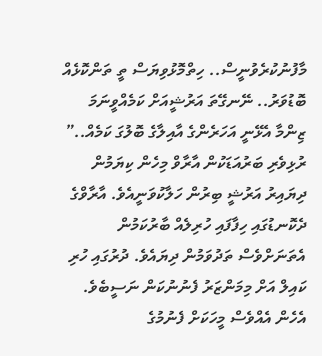މާފުނުކުރެވުނީސް.. ހިތްމޮޅުވިޔަސް ތީ ތަންކޮޅެއް ބޮޑުވަރު.. ނޭނގޭތަ އަރުޝީއަށް ކަމެއްވީނަމަ ޒިންމާ އެޅޭނީ އަހަރެންގެ އާއިލާގެ ބޮލުގަ ކަމެއް..” ރުޅިވެރި ބަރުއަޑަކުން އާރާވް މިހެން ކިޔަމުން ދިޔައިރު އަރުޝީ ބިރުން ހަލާކުވަނީއެވެ. އާރާވްގެ ދެކޮނޑުގައި ހިފާފައި ހުރިލެއް ބާރުކަމުން އެތަނަށްވެސް ތަދުވަމުން ދިޔައެވެ. ދުރުގައި ހުރި ކައިލް އަށް މިމަންޒަރު ފެނުނުކަން ނަސީބެވެ. އެހެން އެއްވެސް މީހަކަށް ފެނުމުގެ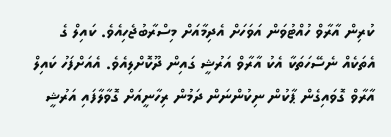ކުރިން އާރާވް ހުއްޓުވަން އަވަހަށް އެދިމާއަށް މިސްރާބުޖެހިއެވެ. ކައިލް ގެ އެތަކެއް ނެސޭހަތަކާ އެކު އާރާވް އަރުޝީ ގައިން ދޫކޮށްލިއެވެ. އެއަށްފަހު ކައިލް އާރާވް ގޮވައިގެން ޕާކުން ނިކުންނަން ދަމުން ރިހާނީއަށް ގޮވާލާފައި އަރުޝީ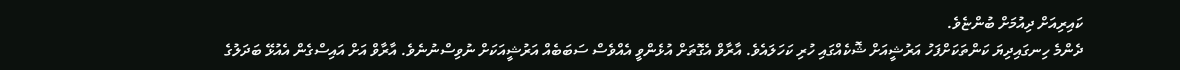ކައިރިއަށް ދިއުމަށް ބުންޏެވެ.
ދެންމެ ހިނގައިދިޔަ ކަންތަކަށްފަހު އަރުޝީއަށް ޝޮކެއްގައި ހުރި ކަހަލައެވެ. އާރާވް އެގޮތަށް އުޅެންވީ އެއްވެސް ސަބަބެއް އަރުޝީއަކަށް ނުވިސްނުނެވެ. އާރާވް އަށް އައިސްގެން އެއުޅޭ ބަދަލުގެ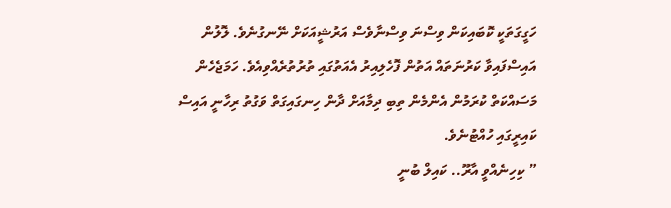ހަގީގަތަކީ ކޮބައިކަން ވިސްނަ ވިސްނާވެސް އަރުޝީއަކަށް ނޭނގުނެވެ. ލޮލުން އައިސްފައިވާ ކަރުނަތައް އަތުން ފޮހެލިއިރު އެއަތުގައި ތުރުތުރެއްވިއެވެ. ހަމަޖެހެން މަސައްކަތް ކުރަމުން އެންމެން ތިބި ދިމާއަށް ދާން ހިނގައިގަތް ވަގުތު ރިހާނީ އައިސް ކައިރީގައި ހުއްޓުނެވެ.
” ކިހިނެއްވީ އާރޫ.. ކައިލް ބުނީ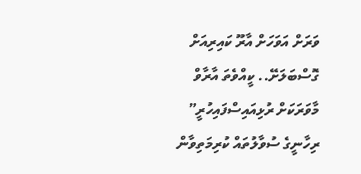ވަރަށް އަވަހަށް އާރޫ ކައިރިއަށް ގޮސްބަލަށޭ.. ކީއްވެތަ އާރާވް މާވަރަކަށް ރުޅިއައިސްފައިހުރީ” ރިހާނީގެ ސުވާލުތައް ކުރިމަތިވާން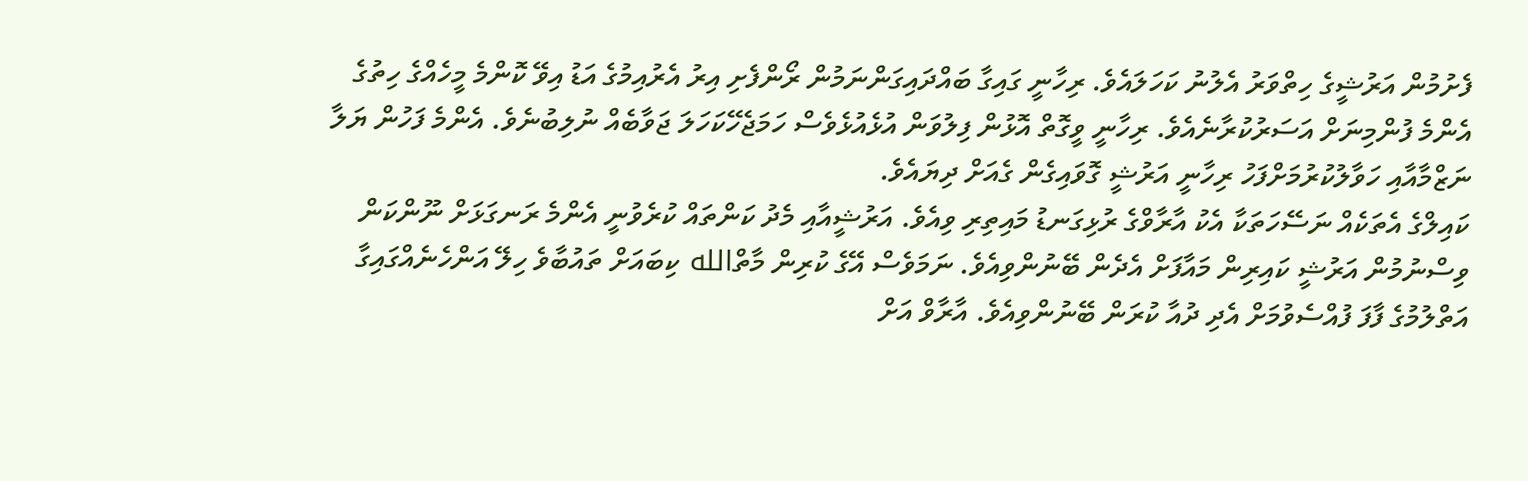ފެށުމުން އަރުޝީގެ ހިތްވަރު އެލުނު ކަހަލައެވެ. ރިހާނީ ގައިގާ ބައްދައިގަންނަމުން ރޯންފެށި އިރު އެރުއިމުގެ އަޑު އިވޭ ކޮންމެ މީހެއްގެ ހިތުގެ އެންމެ ފުންމިނަށް އަސަރުކުރާނެއެވެ. ރިހާނީ ވީގޮތް އޮޅުން ފިލުވަން އުޅެއުޅެވެސް ހަމަޖެހޭކަހަލަ ޖަވާބެއް ނުލިބުނެވެ. އެންމެ ފަހުން ޔަލާ ނަޒްމާއާއި ހަވާލުކުރުމަށްފަހު ރިހާނީ އަރުޝީ ގޮވައިގެން ގެއަށް ދިޔައެވެ.
ކައިލްގެ އެތަކެއް ނަސޭހަތަކާ އެކު އާރާވްގެ ރުޅިގަނޑު މައިތިރި ވިއެވެ. އަރުޝީއާއި މެދު ކަންތައް ކުރެވުނީ އެންމެ ރަނގަޅަށް ނޫންކަން ވިސްނުމުން އަރުޝީ ކައިރިން މައާފަށް އެދެން ބޭނުންވިއެވެ. ނަމަވެސް އޭގެ ކުރިން މާތްالله ކިބައަށް ތައުބާވެ ހިލޭ އަންހެނެއްގައިގާ އަތްލުމުގެ ފާފަ ފުއްސެވުމަށް އެދި ދުއާ ކުރަން ބޭނުންވިއެވެ. އާރާވް އަށް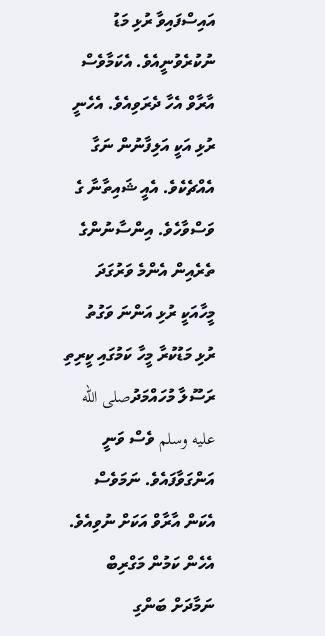އައިސްފައިވާ ރުޅި މަޑު ނުކުރެވުނީއެވެ. އެކަމާވެސް އާރާވް އެހާ ދެރަވިއެވެ. އެހެނީ ރުޅި އަކީ އަލިފާނުން ނަގާ އެއްޗެކެވެ. އެއީ ޝައިތާނާ ގެ ވަސްވާހެވެ. އިންސާނުންގެ ތެރެއިން އެންމެ ވަރުގަދަ މީހާއަކީ ރުޅި އަންނަ ވަގުތު ރުޅި މަޑުކުރާ މީހާ ކަމުގައި ކީރިތި ރަސޫލާ މުހައްމަދުصلى الله عليه وسلم ވެސް ވަނީ އަންގަވާފައެވެ. ނަމަވެސް އެކަން އާރާވް އަކަށް ނުވިއެވެ. އެހެން ކަމުން މަގްރިބް ނަމާދަށް ބަންގި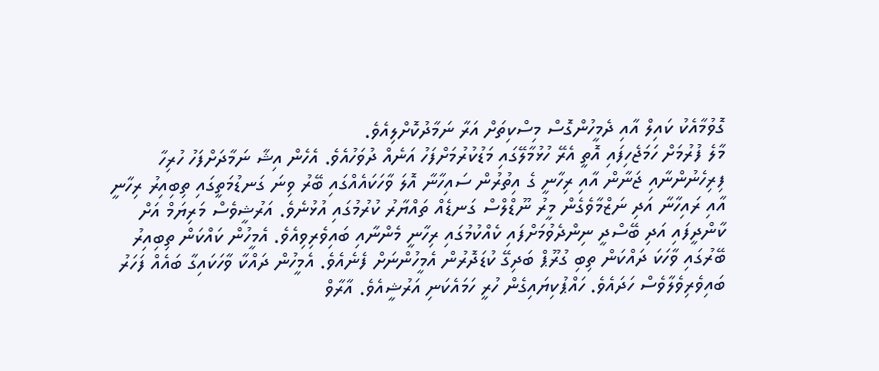ގޮވުމާއެކު ކައިލް އާއި ދެމީހުންގޮސް މިސްކިތަށް އަރާ ނަމާދުކޮށްލިއެވެ.
މާލެ ފުރުމަށް ހަމަޖެހިފައި އޮތީ އެރޭ ހުޅުމާލޭގައި މަޑުކުރުމަށްފަހު އަނެއް ދުވަހުއެވެ. އެހެން އިޝާ ނަމާދަށްފަހު ހުރިހާ ފިރިހެނުންނާއި ޖަނާން އާއި ރިހާނީ ގެ އިތުރުން ސައިހާނާ އޮލަ ވާހަކައެއްގައި ބޭރު ވިނަ ގަނޑުމަތީގައި ތިބިއިރު ރިހާނީ އާއި ރައިހާނާ އަދި ނަޒްމާވެގެން މީރު ނޫޑްލްސް ގަނޑެއް ތައްޔާރު ކުރުމުގައި އުޅުނެވެ. އަރުޝީވެސް މަރިޔަމް އަށް ކާންދީފައި އަދި ބޭސްދީ ނިންދެވުމަށްފައި ކެއްކުމުގައި ރިހާނީ މެންނާއި ބައިވެރިވިއެވެ. އެމީހުން ކައްކަން ތިބިއިރު ބޭރުގައި ވާހަކަ ދައްކަން ތިބި ގުރޫޕް ބަދިގޭ ކުޑަދޮރުން އެމީހުންނަށް ފެނެއެވެ. އެމީހުން ދައްކާ ވާހަކައިގާ ބައެއް ފަހަރު ބައިވެރިވެލާވެސް ހަދައެވެ. ހައްޕުކިޔައިގެން ހުރީ ހަމައެކަނި އަރުޝީއެވެ. އާރާވް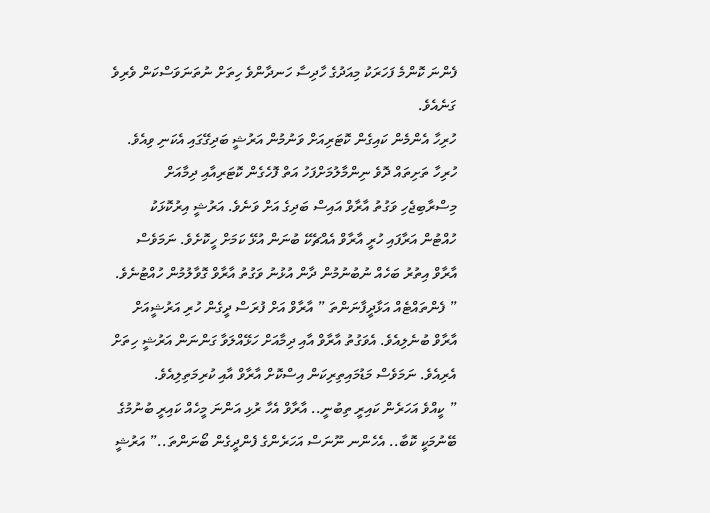ފެންނަ ކޮންމެ ފަހަރަކު މިއަދުގެ ހާދިސާ ހަނދާންވެ ހިތަށް ނުތަނަވަސްކަން ވެރިވެ ގަނެއެވެ.
ހުރިހާ އެންމެން ކައިގެން ކޮޓަރިއަށް ވަނުމުން އަރުޝީ ބަދިގޭގައި އެކަނި ވިއެވެ. ހުރިހާ ތަށިތައް ދޮވެ ނިންމާލުމަށްފަހު އަތް ފޮހެގެން ކޮޓަރިއާއި ދިމާއަށް މިސްރާބިޖެހި ވަގުތު އާރާވް އައިސް ބަދިގެ އަށް ވަނެވެ. އަރުޝީ އިރުކޮޅަކު ހުއްޓުން އަރާފައި ހުރީ އާރާވް އެއްޗެކޭ ބުނަން އުޅޭ ކަމަށް ހީކޮށެވެ. ނަމަވެސް އާރާވް އިތުރު ބަހެއް ނުބުނުމުން ދާން އުޅުނު ވަގުތު އާރާވް ގޮވާލުމުން ހުއްޓުނެވެ.
” ފެންތައްޓެއް އަޅާދީފާނަންތަ ” އާރާވް އަށް ފުރަސް ދީގެން ހުރި އަރުޝީއަށް އާރާވް ބުނެލިއެވެ. އެވަގުތު އާރާވް އާއި ދިމާއަށް ހަޅޭއްލަވާ ގަންނަން އަރުޝީ ހިތަށް އެރިއެވެ. ނަމަވެސް މަޑުމައިތިރިކަން އިސްކޮށް އާރާވް އާއި ކުރިމަތިލިއެވެ.
” ކީއްވެ އަހަރެން ކައިރީ ތިބުނީ.. އާރާވް އެހާ ރުޅި އަންނަ މީހެއް ކައިރީ ބުނުމުގެ ބޭނުމަކީ ކޮބާ.. އެހެންނ ނޫނަސް އަހަރެންގެ ފެންދީގެން ބޯނަންތަ..” އަރުޝީ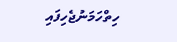ހިތްހަމަނުޖެހިފައި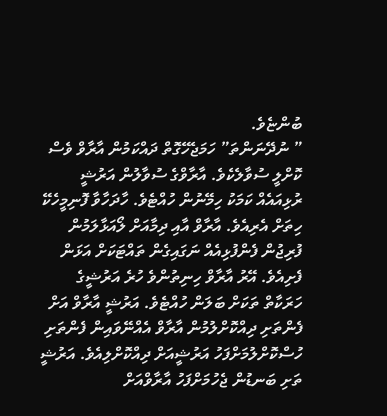ބުންޏެވެ.
” ނުދޭނަންތަ” ހަމަޖެހޭގޮތް ދައްކަމުން އާރާވް ވެސް ކޮށްލީ ސުވާލެކެވެ. އާރާވްގެ ސުވާލުން އަރުޝީ ރުޅިއައެއް ކަމަކު ހިމޭނުން ހުއްޓެވެ. ހާދަހާވާ ފޮނިމީހެކޭ ހިތަށް އެރިއެވެ. އާރާވް އާއި ދިމާއަށް ލޯއަޅާލަމުން ފުރިޖުން ފެންފުޅިއެއް ނަގައިގެން ތައްޓަކަށް އަޅަން ފެށިއެވެ. އޭރު އާރާވް ހިނިތުންވެ ހުރެ އަރުޝީގެ ހަރަކާތް ތަކަށް ބަލަން ހުއްޓެވެ. އަރުޝީ އާރާވް އަށް ފެންތަށި ދިއްކޮށްލުމުން އާރާވް އެއްނޭވައިން ފެންތަށި ހުސްކޮށްލުމަށްފަހު އަރުޝީއަށް ދިއްކޮށްލިއެވެ. އަރުޝީ ތަށި ބަނޑުން ޖެހުމަށްފަހު އާރާވްއަށް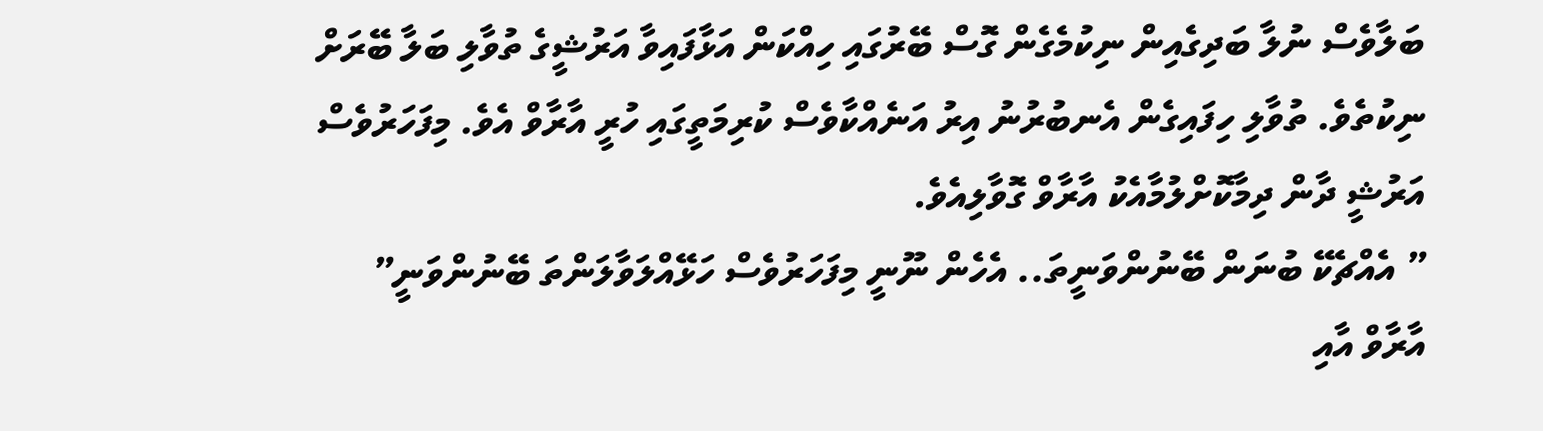ބަލާވެސް ނުލާ ބަދިގެއިން ނިކުމެގެން ގޮސް ބޭރުގައި ހިއްކަން އަޅާފައިވާ އަރުޝީގެ ތުވާލި ބަލާ ބޭރަށް ނިކުތެވެ. ތުވާލި ހިފައިގެން އެނބުރުނު އިރު އަނެއްކާވެސް ކުރިމަތީގައި ހުރީ އާރާވް އެވެ. މިފަހަރުވެސް އަރުޝީ ދާން ދިމާކޮށްލުމާއެކު އާރާވް ގޮވާލިއެވެ.
” އެއްޗެކޭ ބުނަން ބޭނުންވަނީތަ.. އެހެން ނޫނީ މިފަހަރުވެސް ހަޅޭއްލަވާލަންތަ ބޭނުންވަނީ” އާރާވް އާއި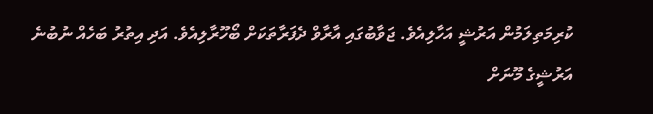ކުރިމަތިލަމުން އަރުޝީ އަހާލިއެވެ. ޖަވާބުގައި އާރާވް ދެފަރާތަކަށް ބޯހޫރާލިއެވެ. އަދި އިތުރު ބަހެއް ނުބުނެ އަރުޝީގެ މޫނަށް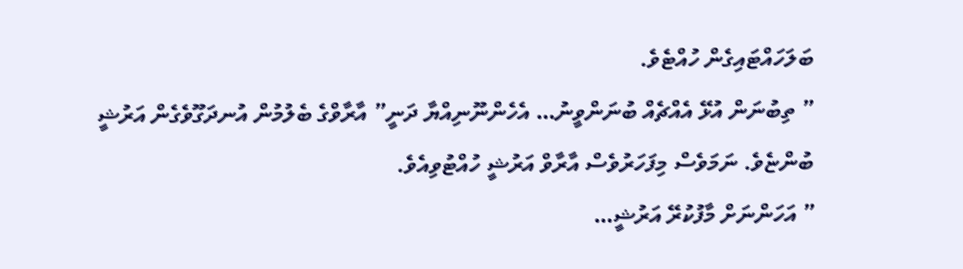ބަލަހައްޓައިގެން ހުއްޓެވެ.
” ތިބުނަން އުޅޭ އެއްޗެއް ބުނަންވީނު… އެހެންނޫނިއްޔާ ދަނީ” އާރާވްގެ ބެލުމުން އުނދަގޫވެގެން އަރުޝީ ބުންޏެވެ. ނަމަވެސް މިފަހަރުވެސް އާރާވް އަރުޝީ ހުއްޓުވިއެވެ.
” އަހަންނަށް މާފުކުރޭ އަރުޝީ…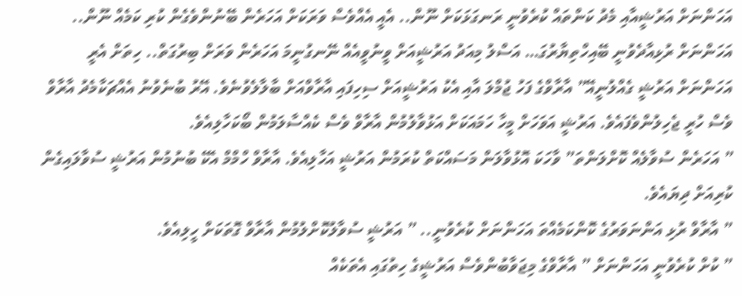އަހަންނަށް އަރުޝީއާއި މެދު ކަންތައް ކުރެވުނީ ރަނގަޅަކަށް ނޫން.. އެއީ އެއްވެސް ވަރަކަށް އަހަރެން ބޭނުންވެގެން ކުރި ކަމެއް ނޫން.. އަހަންނަށް ރުޅިއާދެވުނީ ބޭއިހްތިޔާރުގަ… އަސްލު މިއަދު އަރުޝީއަށް ވީނުވީއެއް ނޭނގުނީމަ އަހަރެން ވަރަށް ބިރުގަތް.. ހިތަށް އެރީ އަހަންނަށް އަރުޝީ ގެއްލުނީއޭ” އާރާވްގެ ފަހު ޖުމްލަ އާއި އެކު އަރުޝީއަށް ސިހިފައި އާރާވްއަށް ބާލާލެވުނެވެ. އޭރު ބުނެވުނު އެއްޗަކާމެދު އާރާވް ވެސް ހުރީ ޖެހިލުންވެފައެވެ. އަރުޝީ އަވަހަށް މީހާ ހަމައަކަށް އަޅުވާލުމުން އާރާވް ވެސް ކެއްސާލަމުން ބޯކަހާލިއެވެ.
” އަހަރެން ސުވާލެއް ކޮށްލަންތަ” ވާހަކަ އޮޅުވާލަން މަސައްކަތް ކުރަމުން އަރުޝީ އަހާލިއެވެ. އާރާވް ހްމްމް އެކޭ ބުނުމުން އަރުޝީ ސުވާލައިގެން ކުރިއަށް ދިޔައެވެ.
” އާރާވް ރުޅި އަންނަވަރުގެ ކޮންކަމެއްތަ އަހަންނަށް ކުރެވުނީ.. ” އަރުޝީ ސުވާލުކޮށްލުމުން އާރާވް ގޮތަކަށް ހީލިއެވެ.
” ކުށް ކުރެވުނީ އަހަންނަށް ” އާރާވްގެ މިޖަވާބުންވެސް އަރުޝީގެ ހިތުގައި އެތަކެއް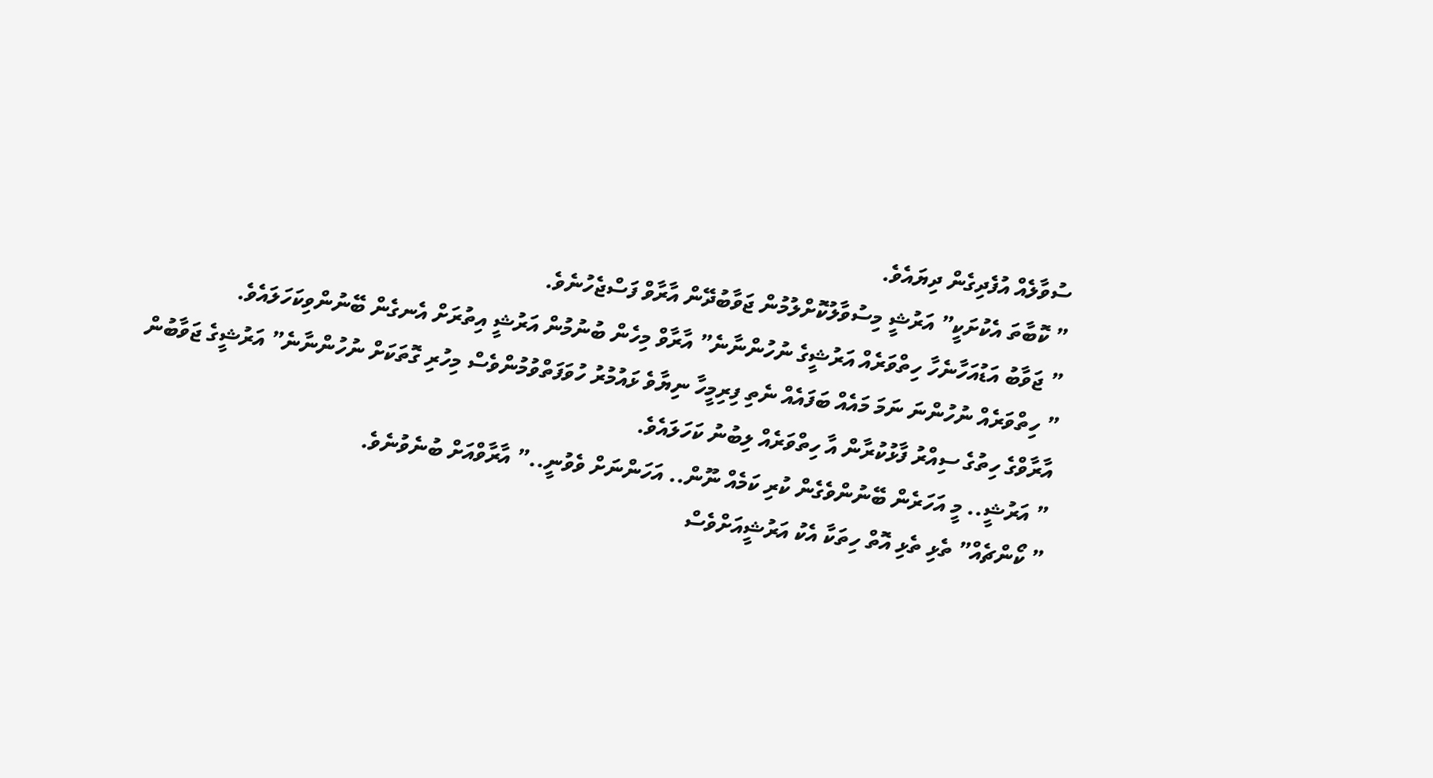ސުވާލެއް އުފެދިގެން ދިޔައެވެ.
” ކޮބާތަ އެކުށަކީ” އަރުޝީ މިސުވާލުކޮށްލުމުން ޖަވާބުދޭން އާރާވް ފަސްޖެހުނެވެ.
” ޖަވާބު އަޑުއަހާނެހާ ހިތްވަރެއް އަރުޝީގެ ނުހުންނާނެ” އާރާވް މިހެން ބުނުމުން އަރުޝީ އިތުރަށް އެނގެން ބޭނުންވިކަހަލައެވެ.
” ހިތްވަރެއް ނުހުންނަ ނަމަ މައެއް ބަފައެއް ނެތި ފިރިމީހާ ނިޔާވެ ޅައުމުރު ހުވަފަތްވުމުންވެސް މިހުރި ގޮތަކަށް ނުހުންނާނެ” އަރުޝީގެ ޖަވާބުން އާރާވްގެ ހިތުގެ ސިއްރު ފާޅުކުރާން އާ ހިތްވަރެއް ލިބުނު ކަހަލައެވެ.
” އަރުޝީ.. މީ އަހަރެން ބޭނުންވެގެން ކުރި ކަމެއް ނޫން.. އަހަންނަށް ވެވުނީ..” އާރާވްއަށް ބުނެވުނެވެ.
” ކޯންޗެއް” ތެޅި ތެޅި އޮތް ހިތަކާ އެކު އަރުޝީއަށްވެސް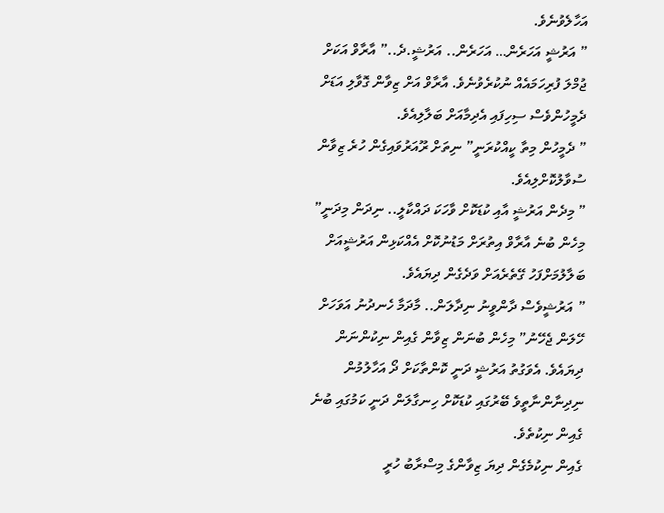އަހާލެވުނެވެ.
” އަރުޝީ އަހަރެން… އަހަރެން.. އަރުޝީ.ދެ..” އާރާވް އަކަށް ޖުމްލަ ފުރިހަމައެއް ނުކުރެވުނެވެ. އާރާވް އަށް ޒިވާން ގޮވާލި އަޑަށް ދެމީހުންވެސް ސިހިފައި އެދިމާއަށް ބަލާލިއެވެ.
” ދެމީހުން މިތާ ކީއްކުރަނީ” ނިތަށް ރޫއަރުވައިގެން ހުރެ ޒިވާން ސުވާލުކޮށްލިއެވެ.
” މިދެން އަރުޝީ އާއި ކުޑަކޮށް ވާހަކަ ދައްކާލީ.. ނިދަން މިދަނީ” މިހެން ބުނެ އާރާވް އިތުރަށް މަޑުނުކޮށް އެއްކަޅިން އަރުޝީއަށް ބަލާލުމަށްފަހު ގޭތެރެއަށް ވަދެގެން ދިޔައެވެ.
” އަރުޝީވެސް ދާންވީނު ނިދާލަން.. މާދަމާ ހެނދުނު އަވަހަށް ހޭލަން ޖެހޭނު” މިހެން ބުނަން ޒިވާން ގެއިން ނިކުންނަން ދިޔައެވެ. އެވަގުތު އަރުޝީ ދަނީ ކޮންތާކަށް ދޯ އަހާލުމުން ނިދިނާންނާތީވެ ބޭރުގައި ކުޑަކޮށް ހިނގާލަން ދަނީ ކަމުގައި ބުނެ ގެއިން ނިކުތެވެ.
ގެއިން ނިކުމެގެން ދިޔަ ޒިވާންގެ މިސްރާބު ހުރީ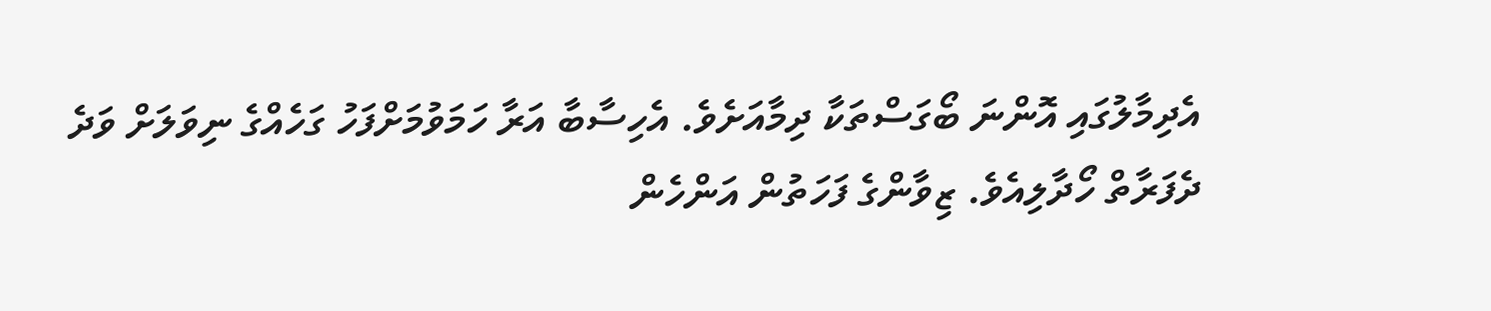އެދިމާލުގައި އޮންނަ ބޯގަސްތަކާ ދިމާއަށެވެ. އެހިސާބާ އަރާ ހަމަވުމަށްފަހު ގަހެއްގެ ނިވަލަށް ވަދެ ދެފަރާތް ހޯދާލިއެވެ. ޒިވާންގެ ފަހަތުން އަންހެން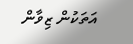އަތަކުން ޒިވާން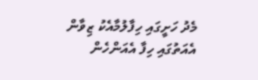މެދު ހަށީގައި ހިފާލުމާއެކު ޒިވާން އެއަތުގައި ހިފާ އެއަންހެން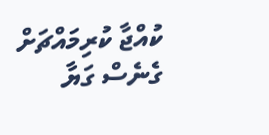ކުއްޖާ ކުރިމައްޗަށް ގެނެސް ގަޔާ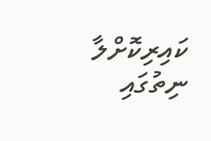ކައިރިކޮށްލާ ނިތުގައި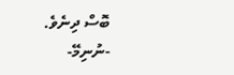ބޮސް ދިނެވެ.
-ނުނިމޭ-